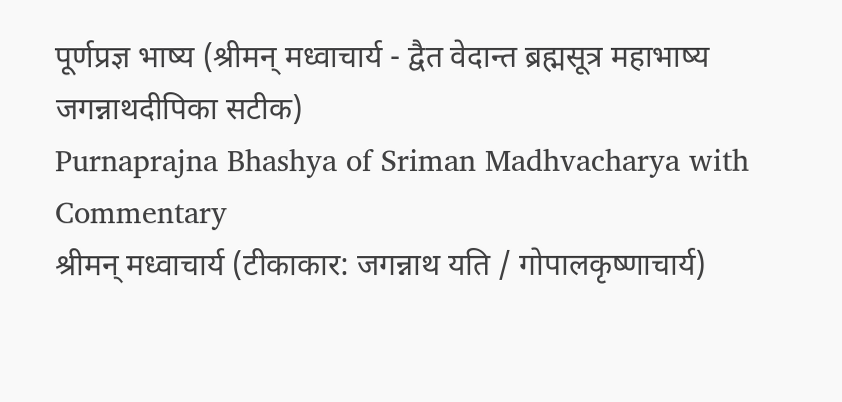पूर्णप्रज्ञ भाष्य (श्रीमन् मध्वाचार्य - द्वैत वेदान्त ब्रह्मसूत्र महाभाष्य जगन्नाथदीपिका सटीक)
Purnaprajna Bhashya of Sriman Madhvacharya with Commentary
श्रीमन् मध्वाचार्य (टीकाकार: जगन्नाथ यति / गोपालकृष्णाचार्य)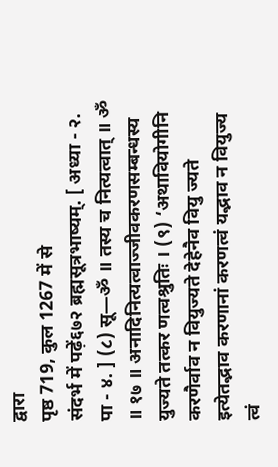द्वारा
पृष्ठ 719, कुल 1267 में से
संदर्भ में पढ़ें६७२ ब्रह्मसूत्रभाष्यम्. [ अध्या - २. पा - ४. ] (८) सू—ॐ ॥ तस्य च नित्यत्वात् ॥ ॐ ॥ १७ ॥ अनादिनित्यत्वाज्जीवकरणसम्बन्धस्य युज्यते तत्कर णत्वश्रुतिः । (९) ‘अथावियोगीनि करणैर्वाव न वियुज्यते देहेनैव वियु ज्यते इत्येतद्भाव करणानां करणत्वं यद्भाव न वियुज्य त्वं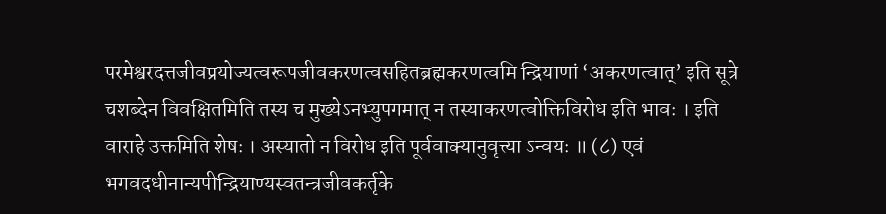परमेश्वरदत्तजीवप्रयोज्यत्वरूपजीवकरणत्वसहितब्रह्मकरणत्वमि न्द्रियाणां ‘अकरणत्वात्’ इति सूत्रे चशब्देन विवक्षितमिति तस्य च मुख्येऽनभ्युपगमात् न तस्याकरणत्वोक्तिविरोध इति भावः । इति वाराहे उक्तमिति शेषः । अस्यातो न विरोध इति पूर्ववाक्यानुवृत्त्या ऽन्वयः ॥ (८) एवं भगवदधीनान्यपीन्द्रियाण्यस्वतन्त्रजीवकर्तृके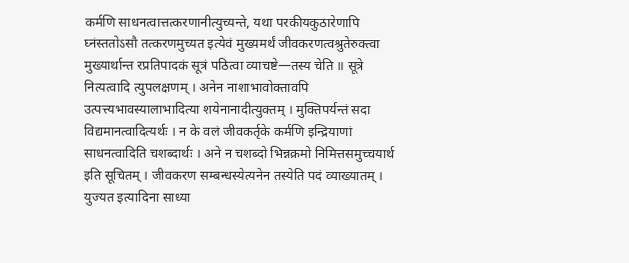कर्मणि साधनत्वात्तत्करणानीत्युच्यन्ते, यथा परकीयकुठारेणापि घ्नंस्ततोऽसौ तत्करणमुच्यत इत्येवं मुख्यमर्थं जीवकरणत्वश्रुतेरुक्त्वा मुख्यार्थान्त रप्रतिपादकं सूत्रं पठित्वा व्याचष्टे—तस्य चेति ॥ सूत्रे नित्यत्वादि त्युपलक्षणम् । अनेन नाशाभावोक्तावपि उत्पत्त्यभावस्यालाभादित्या शयेनानादीत्युक्तम् । मुक्तिपर्यन्तं सदा विद्यमानत्वादित्यर्थः । न के वलं जीवकर्तृके कर्मणि इन्द्रियाणां साधनत्वादिति चशब्दार्थः । अने न चशब्दो भिन्नक्रमो निमित्तसमुच्चयार्थ इति सूचितम् । जीवकरण सम्बन्धस्येत्यनेन तस्येति पदं व्याख्यातम् । युज्यत इत्यादिना साध्या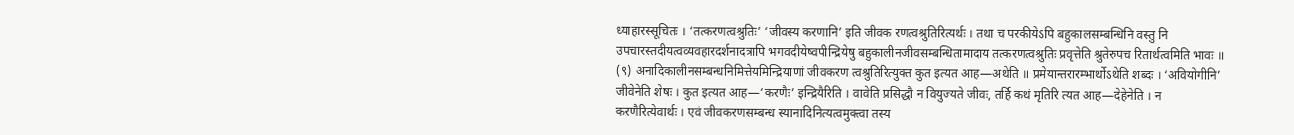ध्याहारस्सूचितः । ‘तत्करणत्वश्रुतिः’ ‘जीवस्य करणानि’ इति जीवक रणत्वश्रुतिरित्यर्थः । तथा च परकीयेऽपि बहुकालसम्बन्धिनि वस्तु नि उपचारस्तदीयत्वव्यवहारदर्शनादत्रापि भगवदीयेष्वपीन्द्रियेषु बहुकालीनजीवसम्बन्धितामादाय तत्करणत्वश्रुतिः प्रवृत्तेति श्रुतेरुपच रितार्थत्वमिति भावः ॥ (९) अनादिकालीनसम्बन्धनिमित्तेयमिन्द्रियाणां जीवकरण त्वश्रुतिरित्युक्त कुत इत्यत आह—अथेति ॥ प्रमेयान्तरारम्भार्थोऽथेति शब्दः । ‘अवियोगीनि’ जीवेनेति शेषः । कुत इत्यत आह—‘करणैः’ इन्द्रियैरिति । वावेति प्रसिद्धौ न वियुज्यते जीवः, तर्हि कथं मृतिरि त्यत आह—देहेनेति । न करणैरित्येवार्थः । एवं जीवकरणसम्बन्ध स्यानादिनित्यत्वमुक्त्वा तस्य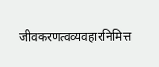जीवकरणत्वव्यवहारनिमित्त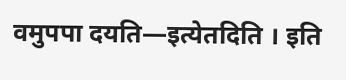वमुपपा दयति—इत्येतदिति । इति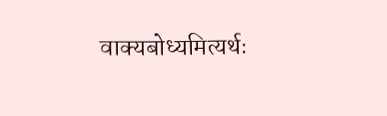वाक्यबोध्यमित्यर्थः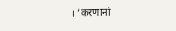। ‘करणानां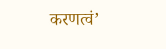करणत्वं’